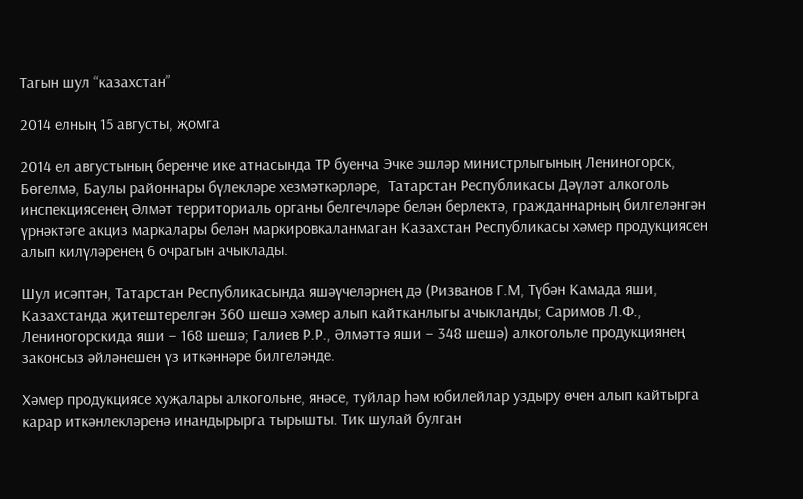Тагын шул “казахстан”

2014 елның 15 августы, җомга

2014 ел августының беренче ике атнасында ТР буенча Эчке эшләр министрлыгының Лениногорск, Бөгелмә, Баулы районнары бүлекләре хезмәткәрләре,  Татарстан Республикасы Дәүләт алкоголь инспекциясенең Әлмәт территориаль органы белгечләре белән берлектә, гражданнарның билгеләнгән үрнәктәге акциз маркалары белән маркировкаланмаган Казахстан Республикасы хәмер продукциясен алып килүләренең 6 очрагын ачыклады.

Шул исәптән, Татарстан Республикасында яшәүчеләрнең дә (Ризванов Г.М, Түбән Камада яши, Казахстанда җитештерелгән 360 шешә хәмер алып кайтканлыгы ачыкланды; Саримов Л.Ф., Лениногорскида яши – 168 шешә; Галиев Р.Р., Әлмәттә яши – 348 шешә) алкогольле продукциянең законсыз әйләнешен үз иткәннәре билгеләнде.

Хәмер продукциясе хуҗалары алкогольне, янәсе, туйлар һәм юбилейлар уздыру өчен алып кайтырга карар иткәнлекләренә инандырырга тырышты. Тик шулай булган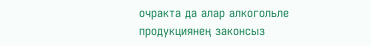очракта да алар алкогольле продукциянең законсыз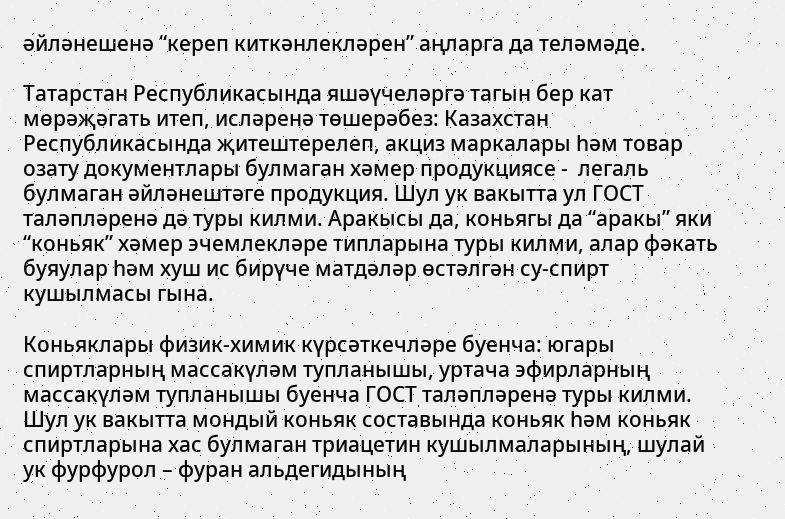әйләнешенә “кереп киткәнлекләрен” аңларга да теләмәде.

Татарстан Республикасында яшәүчеләргә тагын бер кат мөрәҗәгать итеп, исләренә төшерәбез: Казахстан Республикасында җитештерелеп, акциз маркалары һәм товар озату документлары булмаган хәмер продукциясе -  легаль булмаган әйләнештәге продукция. Шул ук вакытта ул ГОСТ таләпләренә дә туры килми. Аракысы да, коньягы да “аракы” яки “коньяк” хәмер эчемлекләре типларына туры килми, алар фәкать буяулар һәм хуш ис бирүче матдәләр өстәлгән су-спирт кушылмасы гына.

Коньяклары физик-химик күрсәткечләре буенча: югары спиртларның массакүләм тупланышы, уртача эфирларның массакүләм тупланышы буенча ГОСТ таләпләренә туры килми. Шул ук вакытта мондый коньяк составында коньяк һәм коньяк спиртларына хас булмаган триацетин кушылмаларының, шулай ук фурфурол – фуран альдегидының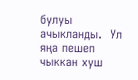булуы ачыкланды.  Ул яңа пешеп чыккан хуш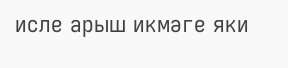исле арыш икмәге яки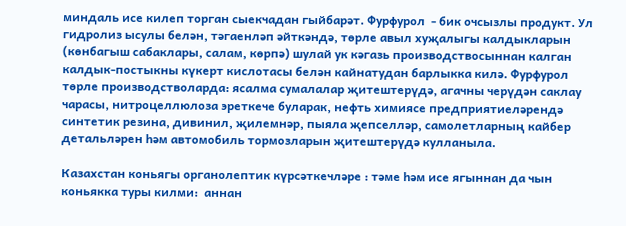миндаль исе килеп торган сыекчадан гыйбарәт. Фурфурол  - бик очсызлы продукт. Ул гидролиз ысулы белән, тәгаенләп әйткәндә, төрле авыл хуҗалыгы калдыкларын (көнбагыш сабаклары, салам, көрпә) шулай ук кәгазь производствосыннан калган калдык-постыкны күкерт кислотасы белән кайнатудан барлыкка килә. Фурфурол төрле производстволарда: ясалма сумалалар җитештерүдә, агачны черүдән саклау чарасы, нитроцеллюлоза эреткече буларак, нефть химиясе предприятиеләрендә синтетик резина, дивинил, җилемнәр, пыяла җепселләр, самолетларның кайбер детальләрен һәм автомобиль тормозларын җитештерүдә кулланыла.

Казахстан коньягы органолептик күрсәткечләре : тәме һәм исе ягыннан да чын коньякка туры килми:  аннан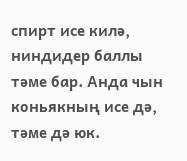спирт исе килә, ниндидер баллы тәме бар. Анда чын коньякның исе дә, тәме дә юк.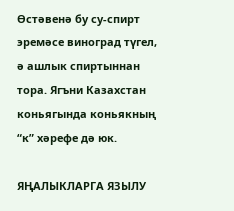Өстәвенә бу су-спирт эремәсе виноград түгел, ә ашлык спиртыннан тора. Ягъни Казахстан коньягында коньякның “к” хәрефе дә юк.

ЯҢАЛЫКЛАРГА ЯЗЫЛУ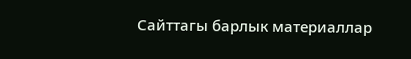Сайттагы барлык материаллар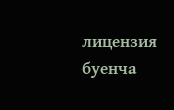лицензия буенча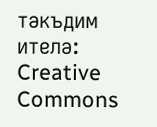тәкъдим ителә:
Creative Commons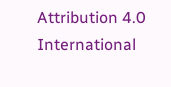Attribution 4.0 International